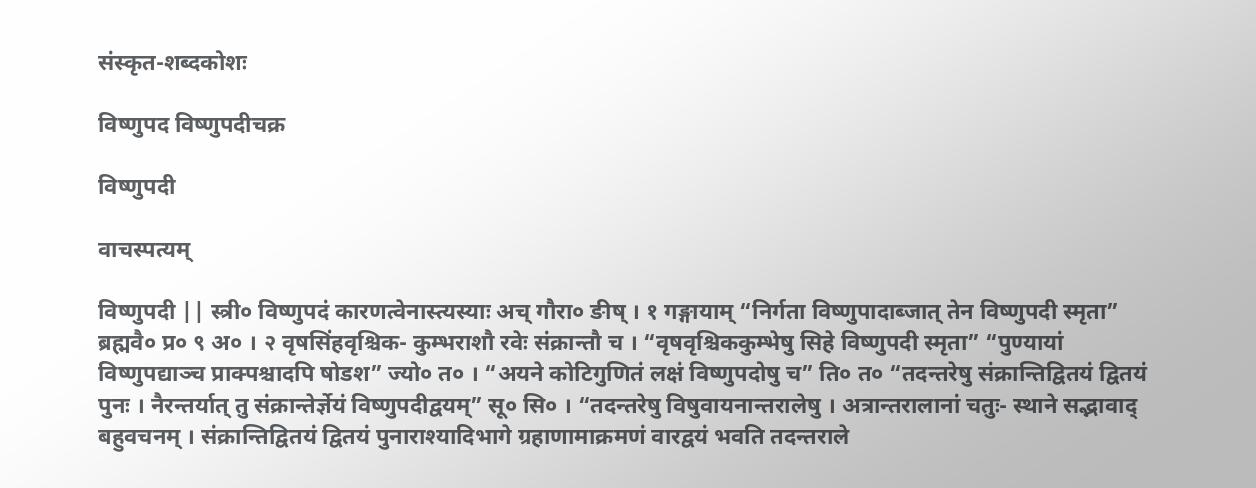संस्कृत-शब्दकोशः

विष्णुपद विष्णुपदीचक्र

विष्णुपदी

वाचस्पत्यम्

विष्णुपदी || स्त्री० विष्णुपदं कारणत्वेनास्त्यस्याः अच् गौरा० ङीष् । १ गङ्गायाम् “निर्गता विष्णुपादाब्जात् तेन विष्णुपदी स्मृता” ब्रह्मवै० प्र० ९ अ० । २ वृषसिंहवृश्चिक- कुम्भराशौ रवेः संक्रान्तौ च । “वृषवृश्चिककुम्भेषु सिहे विष्णुपदी स्मृता” “पुण्यायां विष्णुपद्याञ्च प्राक्पश्चादपि षोडश” ज्यो० त० । “अयने कोटिगुणितं लक्षं विष्णुपदोषु च” ति० त० “तदन्तरेषु संक्रान्तिद्वितयं द्वितयं पुनः । नैरन्तर्यात् तु संक्रान्तेर्ज्ञेयं विष्णुपदीद्वयम्” सू० सि० । “तदन्तरेषु विषुवायनान्तरालेषु । अत्रान्तरालानां चतुः- स्थाने सद्भावाद् बहुवचनम् । संक्रान्तिद्वितयं द्वितयं पुनाराश्यादिभागे ग्रहाणामाक्रमणं वारद्वयं भवति तदन्तराले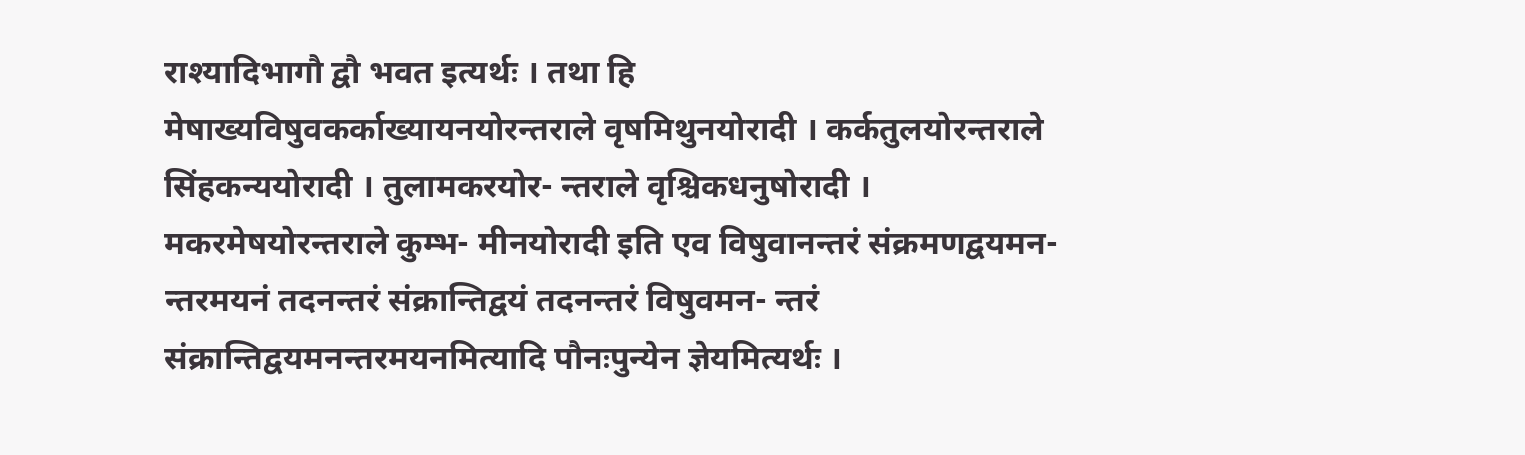राश्यादिभागौ द्वौ भवत इत्यर्थः । तथा हि मेषाख्यविषुवकर्काख्यायनयोरन्तराले वृषमिथुनयोरादी । कर्कतुलयोरन्तराले सिंहकन्ययोरादी । तुलामकरयोर- न्तराले वृश्चिकधनुषोरादी । मकरमेषयोरन्तराले कुम्भ- मीनयोरादी इति एव विषुवानन्तरं संक्रमणद्वयमन- न्तरमयनं तदनन्तरं संक्रान्तिद्वयं तदनन्तरं विषुवमन- न्तरं संक्रान्तिद्वयमनन्तरमयनमित्यादि पौनःपुन्येन ज्ञेयमित्यर्थः ।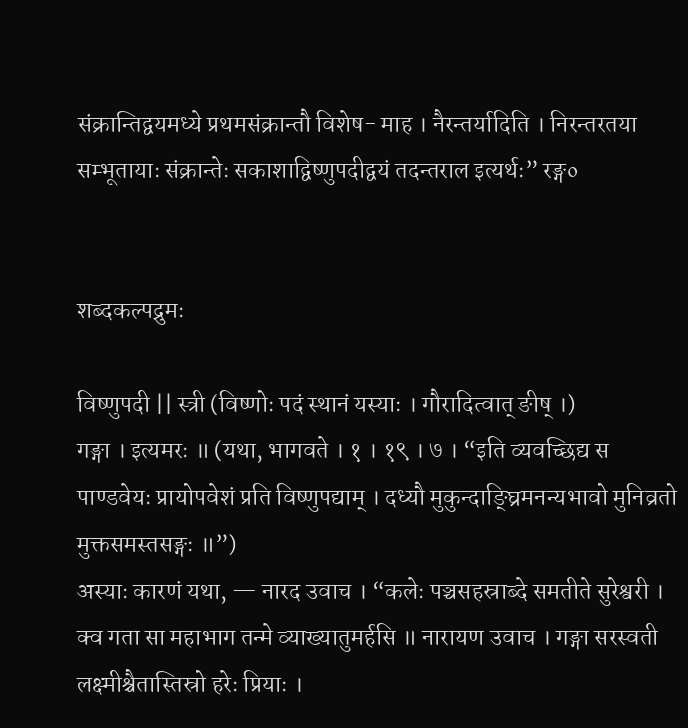संक्रान्तिद्वयमध्ये प्रथमसंक्रान्तौ विशेष- माह । नैरन्तर्यादिति । निरन्तरतया सम्भूतायाः संक्रान्तेः सकाशाद्विष्णुपदीद्वयं तदन्तराल इत्यर्थः” रङ्ग०


शब्दकल्पद्रुमः

विष्णुपदी || स्त्री (विष्णोः पदं स्थानं यस्याः । गौरादित्वात् ङीष् ।)
गङ्गा । इत्यमरः ॥ (यथा, भागवते । १ । १९ । ७ । “इति व्यवच्छिद्य स पाण्डवेयः प्रायोपवेशं प्रति विष्णुपद्याम् । दध्यौ मुकुन्दाङ्घ्रिमनन्यभावो मुनिव्रतो मुक्तसमस्तसङ्गः ॥”)
अस्याः कारणं यथा, — नारद उवाच । “कलेः पञ्चसहस्राब्दे समतीते सुरेश्वरी । क्व गता सा महाभाग तन्मे व्याख्यातुमर्हसि ॥ नारायण उवाच । गङ्गा सरस्वती लक्ष्मीश्चैतास्तिस्रो हरेः प्रियाः ।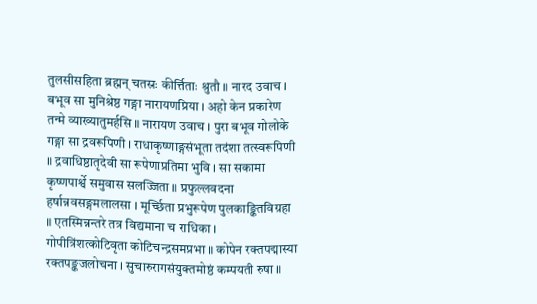तुलसीसहिता ब्रह्मन् चतस्रः कीर्त्तिताः श्रुतौ ॥ नारद उवाच । बभूव सा मुनिश्रेष्ठ गङ्गा नारायणप्रिया । अहो केन प्रकारेण तन्मे व्याख्यातुमर्हसि ॥ नारायण उवाच । पुरा बभूव गोलोके गङ्गा सा द्रवरूपिणी । राधाकृष्णाङ्गसंभूता तदंशा तत्स्वरूपिणी ॥ द्रवाधिष्ठातृदेवी सा रूपेणाप्रतिमा भुवि । सा सकामा कृष्णपार्श्वे समुवास सलज्जिता ॥ प्रफुल्लवदना हर्षान्नवसङ्गमलालसा । मूर्च्छिता प्रभुरूपेण पुलकाङ्कितविग्रहा ॥ एतस्मिन्नन्तरे तत्र विद्यमाना च राधिका । गोपीत्रिंशत्कोटिवृता कोटिचन्द्रसमप्रभा ॥ कोपेन रक्तपद्मास्या रक्तपङ्कजलोचना । सुचारुरागसंयुक्तमोष्ठं कम्पयती रुषा ॥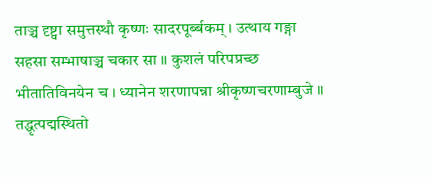ताञ्च दृष्ट्वा समुत्तस्थौ कृष्णः सादरपूर्ब्बकम् । उत्थाय गङ्गा सहसा सम्भाषाञ्च चकार सा ॥ कुशलं परिपप्रच्छ भीतातिविनयेन च । ध्यानेन शरणापन्ना श्रीकृष्णचरणाम्बुजे ॥ तद्धृत्पद्मस्थितो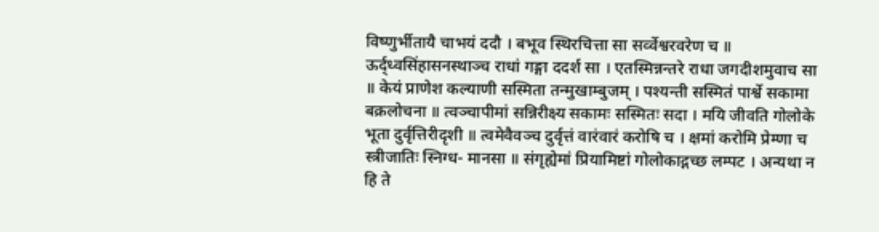विष्णुर्भीतायै चाभयं ददौ । बभूव स्थिरचित्ता सा सर्व्वेश्वरवरेण च ॥ ऊर्द्ध्वसिंहासनस्थाञ्च राधां गङ्गा ददर्श सा । एतस्मिन्नन्तरे राधा जगदीशमुवाच सा ॥ केयं प्राणेश कल्याणी सस्मिता तन्मुखाम्बुजम् । पश्यन्ती सस्मितं पार्श्वे सकामा बक्रलोचना ॥ त्वञ्चापीमां सन्निरीक्ष्य सकामः सस्मितः सदा । मयि जीवति गोलोके भूता दुर्वृत्तिरीदृशी ॥ त्वमेवैवञ्च दुर्वृत्तं वारंवारं करोषि च । क्षमां करोमि प्रेम्णा च स्त्रीजातिः स्निग्ध- मानसा ॥ संगृह्येमां प्रियामिष्टां गोलोकाद्गच्छ लम्पट । अन्यथा न हि ते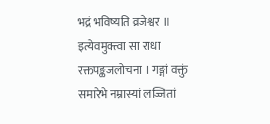भद्रं भविष्यति व्रजेश्वर ॥ इत्येवमुक्त्वा सा राधा रक्तपङ्कजलोचना । गङ्गां वक्तुं समारेभे नम्रास्यां लज्जितां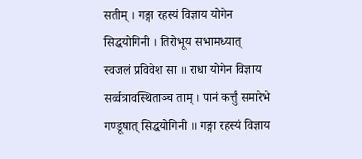सतीम् । गङ्गा रहस्यं विज्ञाय योगेन सिद्धयोगिनी । तिरोभूय सभामध्यात् स्वजलं प्रविवेश सा ॥ राधा योगेन विज्ञाय सर्व्वत्रावस्थिताञ्च ताम् । पानं कर्त्तुं समारेभे गण्डूषात् सिद्धयोगिनी ॥ गङ्गा रहस्यं विज्ञाय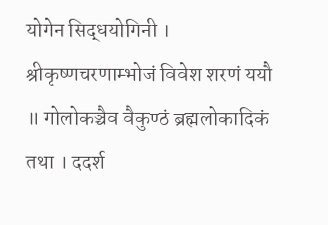योगेन सिद्धयोगिनी । श्रीकृष्णचरणाम्भोजं विवेश शरणं ययौ ॥ गोलोकञ्चैव वैकुण्ठं ब्रह्मलोकादिकं तथा । ददर्श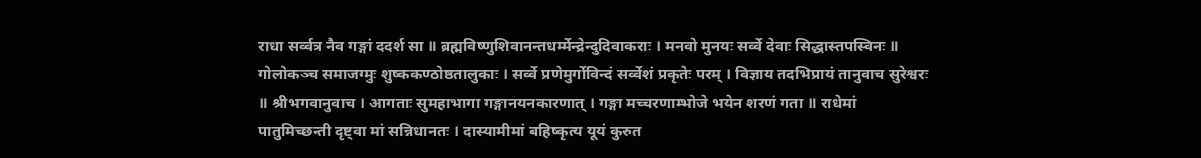राधा सर्व्वत्र नैव गङ्गां ददर्श सा ॥ ब्रह्मविष्णुशिवानन्तधर्म्मेन्द्रेन्दुदिवाकराः । मनवो मुनयः सर्व्वे देवाः सिद्धास्तपस्विनः ॥ गोलोकञ्च समाजग्मुः शुष्ककण्ठोष्ठतालुकाः । सर्व्वे प्रणेमुर्गोविन्दं सर्व्वेशं प्रकृतेः परम् । विज्ञाय तदभिप्रायं तानुवाच सुरेश्वरः ॥ श्रीभगवानुवाच । आगताः सुमहाभागा गङ्गानयनकारणात् । गङ्गा मच्चरणाम्भोजे भयेन शरणं गता ॥ राधेमां पातुमिच्छन्ती दृष्ट्वा मां सन्निधानतः । दास्यामीमां बहिष्कृत्य यूयं कुरुत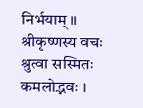निर्भयाम् ॥ श्रीकृष्णस्य वचः श्रुत्वा सस्मितः कमलोद्भवः ।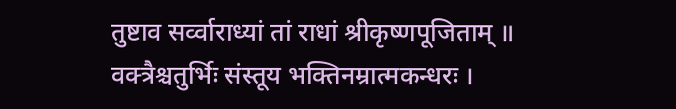तुष्टाव सर्व्वाराध्यां तां राधां श्रीकृष्णपूजिताम् ॥ वक्त्रैश्चतुर्भिः संस्तूय भक्तिनम्रात्मकन्धरः ।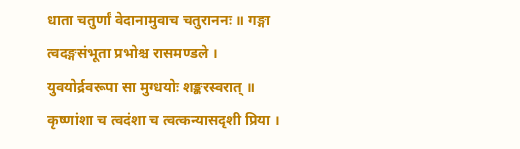धाता चतुर्णां वेदानामुवाच चतुराननः ॥ गङ्गा त्वदङ्गसंभूता प्रभोश्च रासमण्डले । युवयोर्द्रवरूपा सा मुग्धयोः शङ्करस्वरात् ॥ कृष्णांशा च त्वदंशा च त्वत्कन्यासदृशी प्रिया ।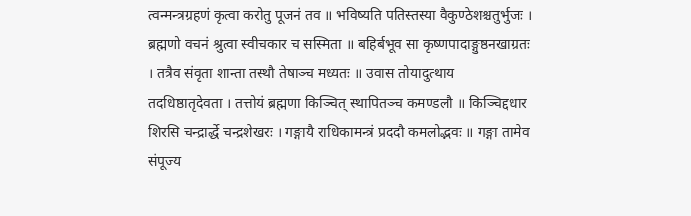त्वन्मन्त्रग्रहणं कृत्वा करोतु पूजनं तव ॥ भविष्यति पतिस्तस्या वैकुण्ठेशश्चतुर्भुजः । ब्रह्मणो वचनं श्रुत्वा स्वीचकार च सस्मिता ॥ बहिर्बभूव सा कृष्णपादाङ्गुष्ठनखाग्रतः । तत्रैव संवृता शान्ता तस्थौ तेषाञ्च मध्यतः ॥ उवास तोयादुत्थाय तदधिष्ठातृदेवता । तत्तोयं ब्रह्मणा किञ्चित् स्थापितञ्च कमण्डलौ ॥ किञ्चिद्दधार शिरसि चन्द्रार्द्धे चन्द्रशेखरः । गङ्गायै राधिकामन्त्रं प्रददौ कमलोद्भवः ॥ गङ्गा तामेव संपूज्य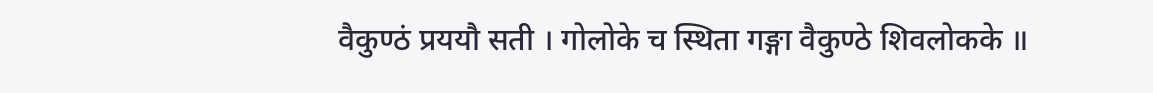वैकुण्ठं प्रययौ सती । गोलोके च स्थिता गङ्गा वैकुण्ठे शिवलोकके ॥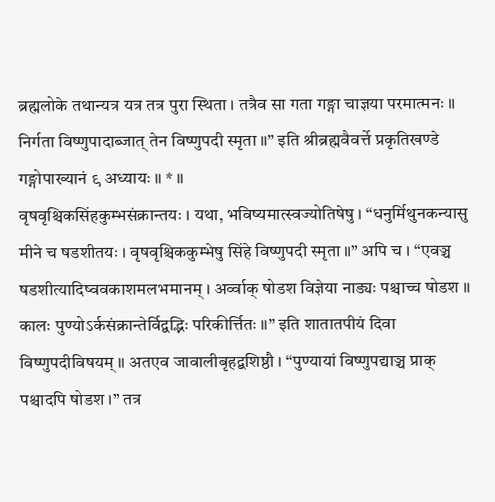ब्रह्मलोके तथान्यत्र यत्र तत्र पुरा स्थिता । तत्रैव सा गता गङ्गा चाज्ञया परमात्मनः ॥ निर्गता विष्णुपादाब्जात् तेन विष्णुपदी स्मृता ॥” इति श्रीब्रह्मवैवर्त्ते प्रकृतिखण्डे गङ्गोपाख्यानं ९ अध्यायः ॥ * ॥
वृषवृश्चिकसिंहकुम्भसंक्रान्तयः । यथा, भविष्यमात्स्वज्योतिषेषु । “धनुर्मिथुनकन्यासु मीने च षडशीतयः । वृषवृश्चिककुम्भेषु सिंहे विष्णुपदी स्मृता ॥” अपि च । “एवञ्च षडशीत्यादिष्ववकाशमलभमानम् । अर्व्वाक् षोडश विज्ञेया नाड्यः पश्चाच्च षोडश ॥ कालः पुण्योऽर्कसंक्रान्तेर्विद्वद्भिः परिकीर्त्तितः ॥” इति शातातपीयं दिवा विष्णुपदीविषयम् ॥ अतएव जावालीबृहद्बशिष्ठौ । “पुण्यायां विष्णुपद्याञ्च प्राक् पश्चादपि षोडश ।” तत्र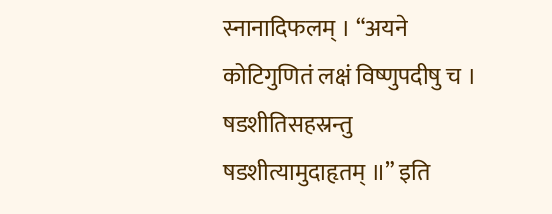स्नानादिफलम् । “अयने कोटिगुणितं लक्षं विष्णुपदीषु च । षडशीतिसहस्रन्तु षडशीत्यामुदाहृतम् ॥” इति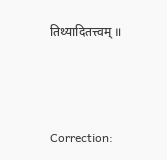तिथ्यादितत्त्वम् ॥



Correction: